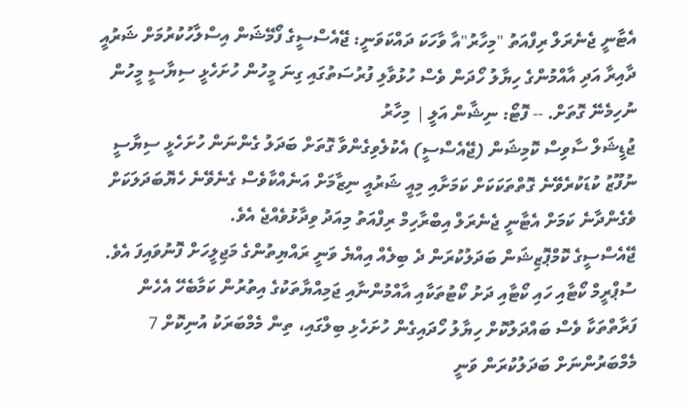އެޓާނީ ޖެނެރަލް ރިފްއަތު "މިހާރު"އާ ވާހަކަ ދައްކަވަނީ: ޖޭއެސްސީގެ ފޯމޭޝަން އިސްލާހުކުރުމަށް ޝަރުއީ ދާއިރާ އަދި އާއްމުންގެ ހިޔާލު ހޯދަން ވެސް ހުޅުވާލި ފުރުސަތުގައި ގިނަ މީހުން ހުށަހެޅީ ސިޔާސީ މީހުން ނުހިމެނޭ ގޮތަށް. -- ފޮޓޯ: ނިޝާން އަލީ | މިހާރު
ޖުޑީޝަލް ސާވިސް ކޮމިޝަން (ޖޭއެސްސީ) އެކުލެވިގެންވާ ގޮތަށް ބަދަލު ގެންނަން ހުށަހެޅީ ސިޔާސީ ނުފޫޒު ކުޑަކުރެވޭނެ ގޮތްތަކަކަށް ކަމަށާއި މިއީ ޝަރުއީ ނިޒާމަށް އަނެއްކާވެސް ގެނެވޭނެ ހެޔޮބަދަލަކަށް ވެގެންދާނެ ކަމަށް އެޓާނީ ޖެނެރަލް އިބްރާހިމް ރިފްއަތު މިއަދު ވިދާޅުވެއްޖެ އެވެ.
ޖޭއެސްސީގެ ކޮމްޕޮޒިޝަން ބަދަލުކުރަން ދެ ބިލެއް އިއްޔެ ވަނީ ރައްޔިތުންގެ މަޖިލީހަށް ފޮނުވައިފަ އެވެ. ސުޕްރީމް ކޯޓާއި ހައި ކޯޓާއި ދަށު ކޯޓުތަކާއި އާއްމުންނާއި ޖަމިއްޔާތަކުގެ އިތުރުން ކަމާބެހޭ އެހެން ފަރާތްތަކާ ވެސް ބައްދަލުކޮށް ހިޔާލު ހޯދައިގެން ހުށަހެޅި ބިލްގައި، ތިން މެމްބަރަކު އުނިކޮށް 7 މެމްބަރުންނަށް ބަދަލުކުރަން ވަނީ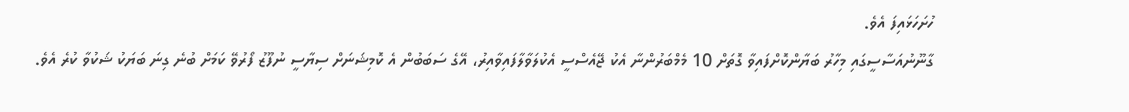ހުށަހަޅައިފަ އެވެ.
ގާނޫނުއަސާސީގައި މިހާރު ބަޔާންކޮށްފައިވާ ގޮތަށް 10 މެމްބަރުންނާ އެކު ޖޭއެސްސީ އެކުލަވާލާފައިވާއިރު، އޭގެ ސަބަބުން އެ ކޮމިޝަނަށް ސިޔާސީ ނުފޫޒު ފޯރުވޭ ކަމަށް ބުނެ ގިނަ ބަޔަކު ޝަކުވާ ކުރެ އެވެ.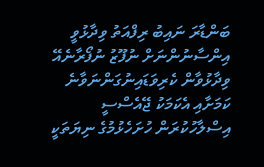ބަންޑާރަ ނައިބު ރިފްއަތު ވިދާޅުވީ އިންސާނުންނަށް ނުފޫޒު ނުފޯރާނެއޭ ވިދާޅުވާން ކެރިވަޑައިނުގަންނަވާނެ ކަމަށާއި އެކަމަކު ޖޭއެސްސީ އިސްލާހުކުރަން ހުށަހެޅުމުގެ ނިޔަތަކީ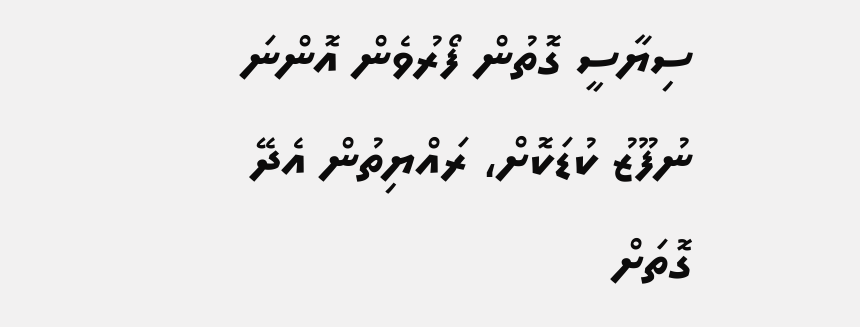ސިޔާސީ ގޮތުން ފޯރުވެން އޮންނަ ނުފޫޒު ކުޑަކޮށް، ރައްޔިތުން އެދޭ ގޮތަށް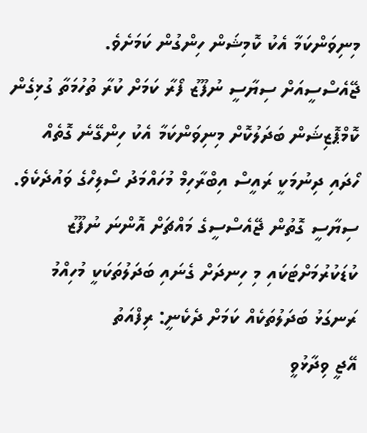މިނިވަންކަމާ އެކު ކޮމިޝަން ހިންގުން ކަމަށެވެ.
ޖޭއެސްސީއަށް ސިޔާސީ ނުފޫޒު ފޯރާ ކަމަށް ކުރާ ތުހުމަތާ ގުޅިގެން ކޮމްޕޮޒިޝަން ބަދަލުކޮށް މިނިވަންކަމާ އެކު ހިންގޭނެ ގޮތެއް ހޯދައި ދިނުމަކީ ރައީސް އިބްރާހިމް މުހައްމަދު ސޯލިހްގެ ވައުދެކެވެ.
ސިޔާސީ ގޮތުން ޖޭއެސްސީގެ މައްޗަށް އޮންނަ ނުފޫޒު ކުޑަކުރުމަށްޓަކައި މި ހިނދަށް ގެނައި ބަދަލުތަކަކީ މުހިއްމު ރަނގަޅު ބަދަލުތަކެއް ކަމަށް ދެކެނީ: ރިފްއަތު
އޭޖީ ވިދާޅުވީ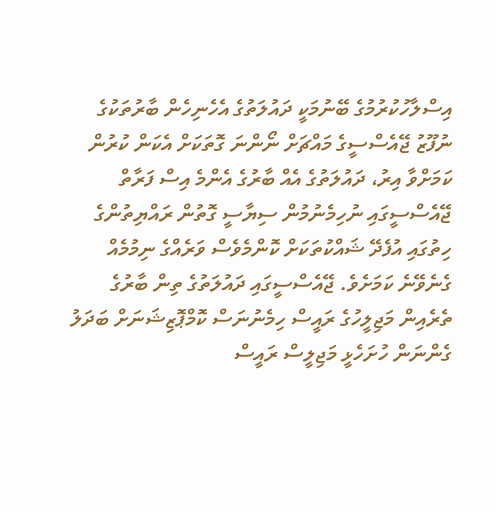އިސްލާހުކުރުމުގެ ބޭނުމަކީ ދައުލަތުގެ އެހެނިހެން ބާރުތަކުގެ ނުފޫޒު ޖޭއެސްސީގެ މައްޗަށް ނޯންނަ ގޮތަކަށް އެކަން ކުރުން ކަމަށްވާ އިރު، ދައުލަތުގެ އެއް ބާރުގެ އެންމެ އިސް ފަރާތް ޖޭއެސްސީގައި ނުހިމެނުމުން ސިޔާސީ ގޮތުން ރައްޔިތުންގެ ހިތުގައި އުފެދޭ ޝައްކުތަކަށް ކޮންމެވެސް ވަރެއްގެ ނިމުމެއް ގެނެވޭނެ ކަމަށެވެ. ޖޭއެސްސީގައި ދައުލަތުގެ ތިން ބާރުގެ ތެރެއިން މަޖިލީހުގެ ރައީސް ހިމެނުނަސް ކޮމްޕޮޒިޝަނަށް ބަދަލު ގެންނަން ހުށަހެޅީ މަޖިލީސް ރައީސް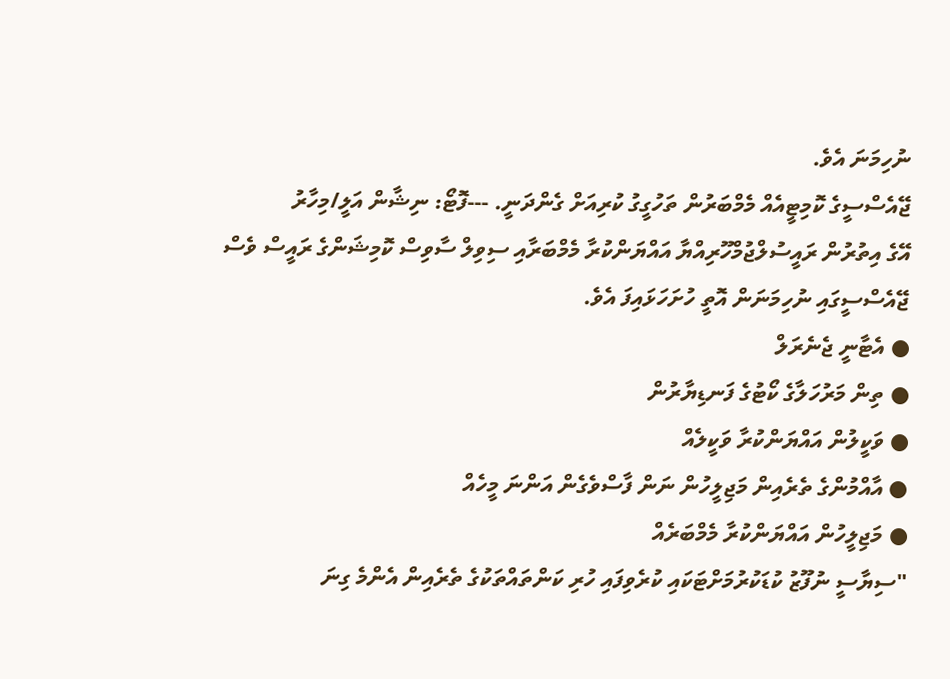ނުހިމަނަ އެވެ.
ޖޭއެސްސީގެ ކޮމިޓީއެއް މެމްބަރުން ތަހުގީގު ކުރިއަށް ގެންދަނީ. ---ފޮޓޯ: ނިޝާން އަލީ/މިހާރު
އޭގެ އިތުރުން ރައީސުލްޖުމްހޫރިއްޔާ އައްޔަންކުރާ މެމްބަރާއި ސިވިލް ސާވިސް ކޮމިޝަންގެ ރައީސް ވެސް ޖޭއެސްސީގައި ނުހިމަނަން އޮތީ ހުށަހަޅައިފަ އެވެ.
● އެޓާނީ ޖެނެރަލް
● ތިން މަރުހަލާގެ ކޯޓުގެ ފަނޑިޔާރުން
● ވަކީލުން އައްޔަންކުރާ ވަކީލެއް
● އާއްމުންގެ ތެރެއިން މަޖިލީހުން ނަން ފާސްވެގެން އަންނަ މީހެއް
● މަޖިލީހުން އައްޔަންކުރާ މެމްބަރެއް
"ސިޔާސީ ނުފޫޒު ކުޑަކުރުމަށްޓަކައި ކުރެވިފައި ހުރި ކަންތައްތަކުގެ ތެރެއިން އެންމެ ގިނަ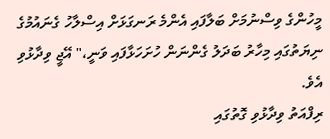މީހުންގެ ވިސްނުމަށް ބަލާފައި އެންމެ ރަނގަޅަށް އިސްލާހު ގެނައުމުގެ ނިޔަތުގައި މިހާރު ބަދަލު ގެންނަން ހުށަހަޅާފައި ވަނީ،" އޭޖީ ވިދާޅުވި އެވެ.
ރިފްއަތު ވިދާޅުވި ގޮތުގައި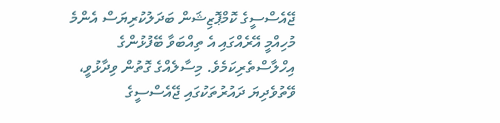ޖޭއެސްސީގެ ކޮމްޕޮޒިޝަން ބަދަލުކުރިޔަސް އެންމެ މުހިއްމީ އޭރެއްގައި އެ ތިއްބަވާ ބޭފުޅުންގެ އިހްލާސްތެރިކަމެވެ. މިސާލެއްގެ ގޮތުން ވިދާޅުވީ، ވޭތުވެދިޔަ ދައުރުތަކުގައި ޖޭއެސްސީގެ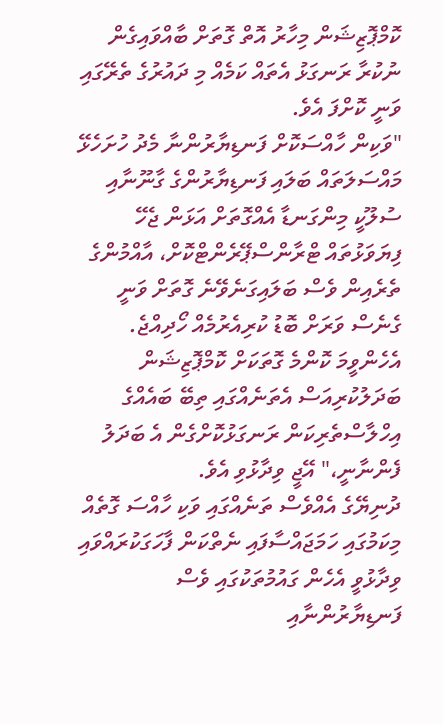ކޮމްޕޮޒިޝަން މިހާރު އޮތް ގޮތަށް ބާއްވައިގެން ނުކުރާ ރަނގަޅު އެތައް ކަމެއް މި ދައުރުގެ ތެރޭގައި ވަނީ ކޮށްފަ އެވެ.
"ވަކިން ހާއްސަކޮށް ފަނޑިޔާރުންނާ މެދު ހުށަހެޅޭ މައްސަލަތައް ބަލައި ފަނޑިޔާރުންގެ ގާނޫނާއި ސުލޫކީ މިންގަނޑާ އެއްގޮތަށް އަޅަން ޖެހޭ ފިޔަވަޅުތައް ޓްރާންސްޕޭރެންޓްކޮށް، އާއްމުންގެ ތެރެއިން ވެސް ބަލައިގަނެވޭނެ ގޮތަށް ވަނީ ގެނެސް ވަރަށް ބޮޑު ކުރިއެރުމެއް ހޯދިއްޖެ. އެހެންވީމަ ކޮންމެ ގޮތަކަށް ކޮމްޕޮޒިޝަން ބަދަލުކުރިއަސް އެތަނެއްގައި ތިބޭ ބައެއްގެ އިހްލާސްތެރިކަން ރަނގަޅުކޮށްގެން އެ ބަދަލު ފެންނާނީ،" އޭޖީ ވިދާޅުވި އެވެ.
ދުނިޔޭގެ އެއްވެސް ތަނެއްގައި ވަކި ހާއްސަ ގޮތެއް މިކަމުގައި ހަމަޖައްސާފައި ނެތްކަން ފާހަގަކުރައްވައި ވިދާޅުވީ އެހެން ގައުމުތަކުގައި ވެސް ފަނޑިޔާރުންނާއި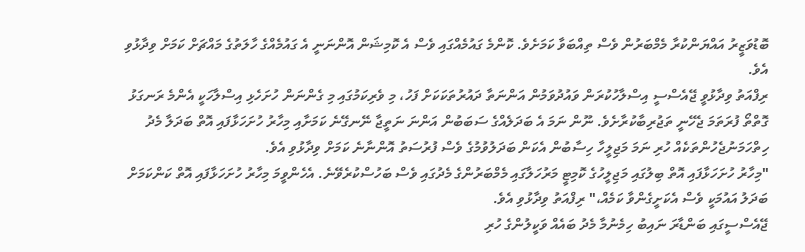ބޮޑުވަޒީރު އައްޔަންކުރާ މެމްބަރުން ވެސް ތިއްބަވާ ކަމަށެވެ. ކޮންމެ ގައުމެއްގައި ވެސް އެ ކޮމިޝަން އޮންނަނީ އެ ގައުމެއްގެ ހާލަތުގެ މައްޗަށް ކަމަށް ވިދާޅުވި އެވެ.
ރިފްއަތު ވިދާޅުވީ ޖޭއެސްސީ އިސްލާހުކުރަން ވައުދުވަމުން އަންނަތާ ދައުރުތަކަކަށް ފަހު، މި ވެރިކަމުގައި މި ގެންނަން ހުށަހެޅި އިސްލާހަކީ އެންމެ ރަނގަޅު ގޮތްތޯ ފުރަތަމަ ޖެހޭނީ ތަޖުރިބާކުރާށެވެ. ނޫން ނަމަ އެ ބަދަލެއްގެ ސަބަބުން އަންނަ ނަތީޖާ ނޭނގޭނެ ކަމަށާއި މިހާރު ހުށަހަޅާފައި އޮތް ބަދަލާ މެދު ހިތްހަމަނުޖެހުންތަކެއް ހުރި ނަމަ މަޖިލީހާ ހިސާބުން އެކަން ބަދަލުވުމުގެ ވެސް ފުރުސަތު އޮންނާނެ ކަމަށް ވިދާޅުވި އެވެ.
"މިހާރު ހުށަހަޅާފައި އޮތް ބިލުގައި މަޖިލީހުގެ ކޮމިޓީ މަރުހަލާގައި މެމްބަރުންގެ މެދުގައި ވެސް ބަހުސްކުރެވޭނެ. އެހެންވީމަ މިހާރު ހުށަހަޅާފައި އޮތް ކަންކަމަށް ބަދަލު އައުމަކީ ވެސް އެކަށީގެންވާ ކަމެއް،" ރިފްއަތު ވިދާޅުވި އެވެ.
ޖޭއެސްސީގައި ބަންޑާރަ ނައިބު ހިމެނުމާ މެދު ބައެއް ވަކީލުންގެ ހުރި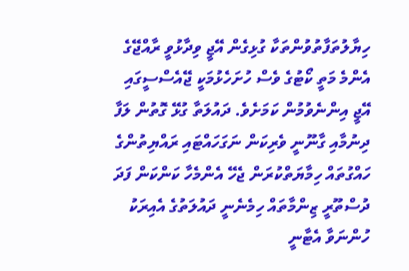ހިޔާލުތަފާތުވުންތަކާ ގުޅިގެން އޭޖީ ވިދާޅުވީ ރާއްޖޭގެ އެންމެ މަތީ ކޯޓުގެ ވެސް ހުށަހެޅުމަކީ ޖޭއެސްސީގައި އޭޖީ އިންނެވުމުން ކަމަށެވެ. ދައުލަތާ ގުޅޭ ގޮތުން ލަފާ ދިނުމާއި ގާނޫނީ ވެރިކަން ނަގަހައްޓައި ރައްޔިތުންގެ ހައްގުތައް ހިމާޔަތްކުރަން ޖެހޭ އެންމެހާ ކަންކަން ފަދަ ދުސްތޫރީ ޒިންމާތައް ހިމެނެނީ ދައުލަތުގެ އެއިރަކު ހުންނަވާ އެޓާނީ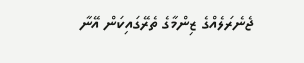ޖެނެރަލެއްގެ ޒިންމާގެ ތެރޭގައިކަން އޭނާ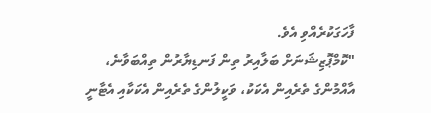ފާހަގަކުރެއްވި އެވެ.
"ކޮމްޕޮޒިޝަނަށް ބަލާއިރު ތިން ފަނޑިޔާރުން ތިއްބަވާނެ، އާއްމުންގެ ތެރެއިން އެކަކު، ވަކީލުންގެ ތެރެއިން އެކަކާއި އެޓާނީ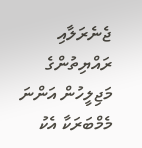ޖެނެރަލާއި ރައްޔިތުންގެ މަޖިލީހުން އަންނަ މެމްބަރަކާ އެކު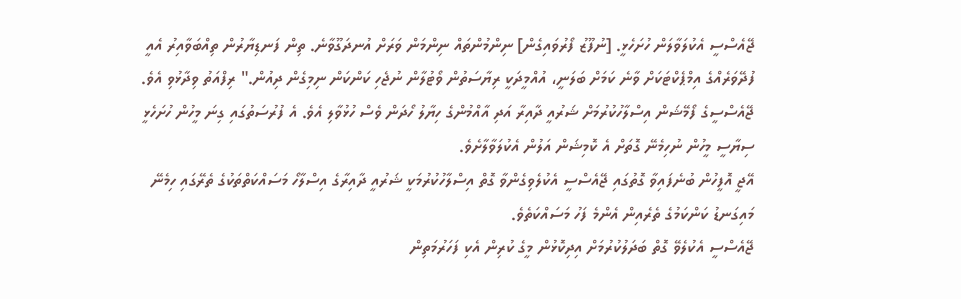ޖޭއެސްސީ އެކުލަވާލަން ހުށަހެޅީ. [ނުފޫޒު ފޯރުވައިގެން] ނިންމުންތައް ނިންމަން ވަރަށް އުނދަގޫވާނެ. ތިން ފަނޑިޔާރުން ތިއްބަވާއިރު އެއީ ފުދޭވަރެއްގެ އިމްޕެކްޓަކަށް ވާނެ ކަމަށް ބަލަނީ، އުއްމީދަކީ ރިޔާސަތުން ވޯޓުލާން ނުޖެހި ކަންކަން ނިމިގެން ދިއުން." ރިފްއަތު ވިދާޅުވި އެވެ.
ޖޭއެސްސީގެ ފޯމޭޝަން އިސްލާހުކުރުމަށް ޝަރުއީ ދާއިރާ އަދި އާއްމުންގެ ހިޔާލު ހޯދަން ވެސް ހުޅުވާލި އެވެ. އެ ފުރުސަތުގައި ގިނަ މީހުން ހުށަހެޅީ ސިޔާސީ މީހުން ނުހިމެނޭ ގޮތަށް އެ ކޮމިޝަން އަލުން އެކުލަވާލާށެވެ.
އޭޖީ އޮފީހުން ބުނެފައިވާ ގޮތުގައި ޖޭއެސްސީ އެކުލެވިގެންވާ ގޮތް އިސްލާހުކުރުމަކީ ޝަރުއީ ދާއިރާގެ އިސްލާހޯ މަސައްކަތްތަކުގެ ތެރޭގައި ހިމެނޭ މައިގަނޑު ކަންކަމުގެ ތެރެއިން އެންމެ ފަހު މަސައްކަތެވެ.
ޖޭއެސްސީ އެކުލެވޭ ގޮތް ބަދަލުކުރުމަށް އިދިކޮޅުން މީގެ ކުރިން އެކި ފަހަރުމަތިން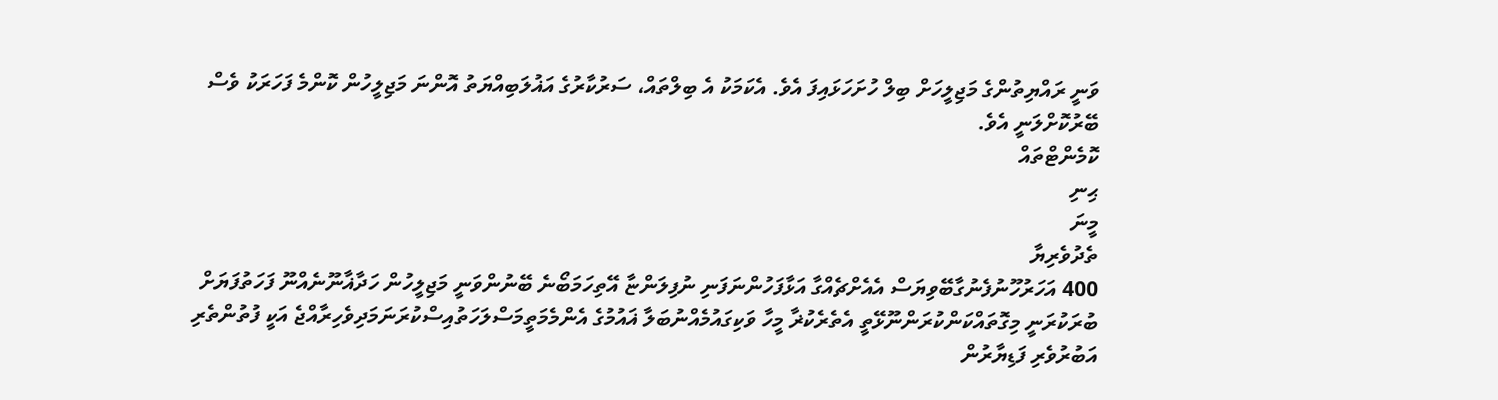ވަނީ ރައްޔިތުންގެ މަޖިލީހަށް ބިލް ހުށަހަޅައިފަ އެވެ. އެކަމަކު އެ ބިލްތައް، ސަރުކާރުގެ އަޣުލަބިއްޔަތު އޮންނަ މަޖިލީހުން ކޮންމެ ފަހަރަކު ވެސް ބޭރުކޮށްލަނީ އެވެ.
ކޮމެންޓްތައް
ޙިނި
މީނަ
ތެދުވެރިޔާ
400 އަހަރުހޫނުފެނުގާބޭވިޔަސް އެއެށްޗެއްގާ އަޅާފަހުންނަފަނި ނުފިލަންޏާ އޭތިހަމަބޯނެ ބޭނުންވަނީ މަޖިލީހުން ހަދާޣާނޫނެއްނޫ ފަހަތުފަޔަށް ބުރަކުރަނީ މިގޮތައްކަންކުރަންނޫޅޭތީ އެތެރެކުޜާ މީހާ ވަކިގައުމެއްނުބަލާ ޣައުމުގެ އެންމެމަތީމަސްލަހަތުއިސްކުރަނަމަދިވެހިރާއްޖެ އަކީ ފުތުންތެރި އަބުރުވެރި ފަޑިޔާރުން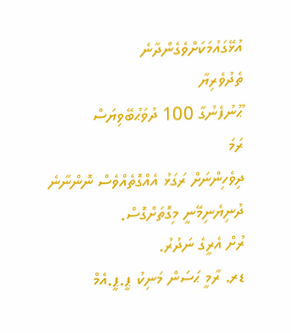އުޅޭގައުމަކަށްވެގެންދާނެ
ތެދުވެރިޔާ
ޙޫނުފެނުގާ 100 ދުވަޙުބޭވިޔަސް
ރަމަ
ދިވެހިންނަށް ރަގަޅު އެއްގޮތެއްވެސް ނޮންނާނެ ދުނިޔެނިމޭނީ މިގޮތަށްގޮސް.
ރުށް އެރީގެ ނަދުރު.
ޑރ. ރާމީ ޙަސަން މަނިކު ޕީ.ޕީ.އެމް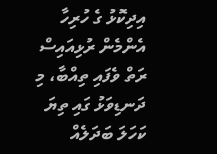އިދިކޮޅު ގެ ހުރިހާ އެންމެން ރުޅިއައިސް ރަތް ވެފައި ތިއްބާ، މި ދަނޑިވަޅު ގައި ތިޔަ ކަހަލަ ބަދަލެއް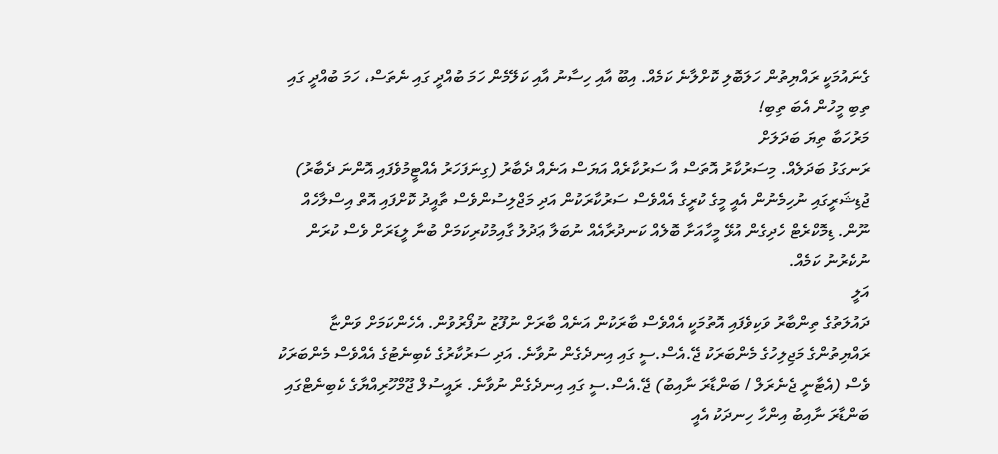ގެނައުމަކީ ރައްޔިތުން ހަލަބޮލި ކޮށްލާނެ ކަމެއް. އިބޫ އާއި ހިސާނު އާއި ކަލޭމެން ހަމަ ބުއްދީ ގައި ނެތަސް، ހަމަ ބުއްދީ ގައި ތިބި މީހުން އެބަ ތިބި!
މަރުހަބާ ތިޔަ ބަދަލަށް
ރަނގަޅު ބަދަލެއް. މިސަރުކާރު އޮތަސް އާ ސަރުކާރެއް އަޔަސް އަނެއް ދެބާރު (ގިނަފަހަރު އެއްޓީމުވެފައި އޮންނަ ދެބާރު) ޖުޑިޝަރީގައި ނުހިމެނުން އެއީ މީގެ ކުރީގެ އެއްވެސް ސަރުކާރަކުން އަދި މަޖްލިސުންވެސް ތާއީދު ކޮށްފައި އޮތް އިސްލާހެއް ނޫން. ޑިމޮކްރެޓް ހެދިގެން އުޅޭ މީހާއަށާ ބޮލެއް ކަނދުރާއެއް ނުބަލާ ޢަދުލު ގާއިމުކުރިކަމަށް ބުނާ ލީޑަރަށް ވެސް ކުރަން ނުކެރުނު ކަމެއް.
އަލީ
ދައުލަތުގެ ތިންބާރު ވަކިވެފައި އޮތުމަކީ އެއްވެސް ބާރަކުން އަނެއް ބާރަށް ނުފޫޒު ނުފޯރުވުން. އެހެންކަމަށް ވަންޏާ ރައްޔިތުންގެ މަޖިލިހުގެ މެންބަރަކު ޖޭ.އެސް.ސީ ގައި އިނދެގެން ނުވާނެ. އަދި ސަރުކާރުގެ ކެބިނެޓުގެ އެއްވެސް މެންބަރަކު ވެސް (އެޓާނީ ޖެނެރަލް / ބަންޑާރަ ނާއިބު) ޖޭ.އެސް.ސީ ގައި އިނދެގެން ނުވާނެ. ރައީސުލް ޖޫމްހޫރިއްޔާގެ ކެބިނެޓްގައި ބަންޑާރަ ނާއިބު އިންހާ ހިނދަކު އެއީ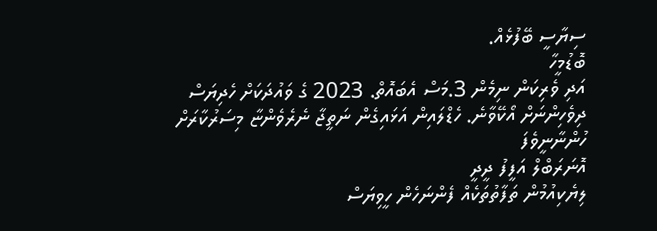ސިޔާސީ ބޭފުޅެއް.
ބޮޑުމީހާ
އަދި ވެރިކަން ނިމެން 3.މަސް އެބައޮތް. 2023 ގެ ވައުދަކަށް ހެދިޔަސް ދިވެހިންނަށް އޯކޭވާނެ. ހެޑްލައިން އަޅައިގެން ނަތީޖާ ނެރެވެންޏާ މިސަރުކާރަށް ހުންނާނީވެފަ
އޮނަރަބްލް އަފީފު ދީދީ
ލިޔެކިއުމުން ތަފާތުތަކެއް ފެންނަހެން ހީވިޔަސް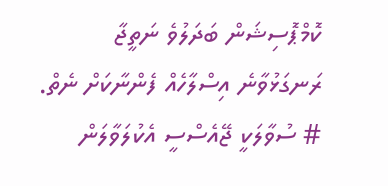ކޮމްޕޮސިޝަން ބަދަލުވެ ނަތީޖާ ރަނގަޅުވާނެ އިސްލާހެއް ފެންނާކަށް ނެތް. # ސުވާލަކީ ޖޭއެސްސީ އެކުލަވާލަން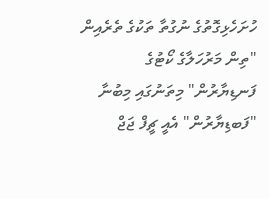ހުށަހެޅިގޮތުގެ ނުގުތާ ތަކުގެ ތެރެއިން "ތިން މަރުހަލާގެ ކޯޓުގެ ފަނޑިޔާރުން" މިތަނުގައި މިބުނާ "ފަބޑިޔާރުން" އެއީ ޗީފް ޖަޖް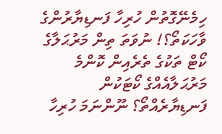ހިމެނޭގޮތުން ހުރިހާ ފަނޑިޔާރުންގެ ވާހަކަތޯ؟! ނުވަތަ ތިން މަރުޙަލާގެ ކޯޓް ތަކުގެ ތެރެއިން ކޮންމެ މަރުޙަލާއެއްގެ ކޯޓަކުން ފަނޑިޔާރެއްތޯ؟ ނޫންނަމަ ހުރިހާ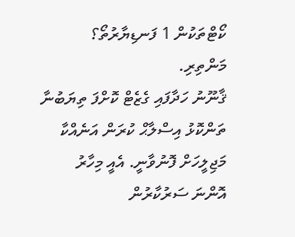ކޯޓްތަކުން 1 ފަނޑިޔާރުތޯ؟
މަންތިރި.
ޤާނޫނު ހަދާފައި ގެޒެޓް ކޮށްފަ ތިޔަބުނާ ތަންކޮޅު އިސްލާޙް ކުރަން އަނެއްކާ މަޖިލީހަށް ފޮނުވާނީ. އެއީ މިހާރު އޮންނަ ސަރުކާރުން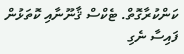ކަންކުރާގޮތް. ޓެކްސް ޤާނޫނާއި ކޮތަޅުން ފައިސާ ނެގި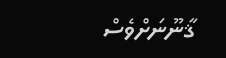ޤާނޫނަށްވެސް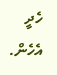ހެދީ އެހެން.